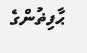ޙާފިޡުންގެ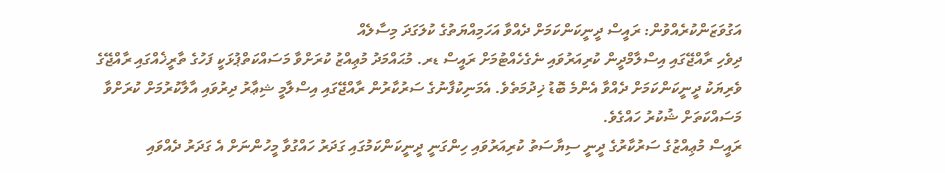އަގުވަޒަންކުރެއްވުން: ރައީސް ދީނީކަންކަމަށް ދެއްވާ އަހަމިއްޔަތުގެ ކުލަގަދަ މިސާލެއް
ދިވެހި ރާއްޖޭގައި އިސްލާމްދީން ކުރިއަރުވައި ނެގެހެއްޓުމަށް ރައީސް ޑރ. މުޙައްމަދު މުޢިއްޒު ކުރަށްވާ މަސައްކަތްޕުޅަކީ ފަހުގެ ތާރީޚެއްގައި ރާއްޖޭގެ ވެރިޔަކު ދީނީކަންކަމަށް ދެއްވާ އެންމެ ބޮޑު ޚިދުމަތެވެ. އެމަނިކުފާނުގެ ސަރުކާރުން ރާއްޖޭގައި އިސްލާމީ ޝިޢާރު ދިރުވައި އާލާކުރުމަށް ކުރަށްވާ މަސައްކަތަށް ޝުކުރު ހައްގެވެ.
ރައީސް މުޢިއްޒުގެ ސަރުކާރުގެ ދީނީ ސިޔާސަތު ކުރިއަރުވައި ހިންގަނީ ދީނީކަންކަމުގައި ގަދަރު ހައްގުވާ މީހުންނަށް އެ ގަދަރު ދެއްވައި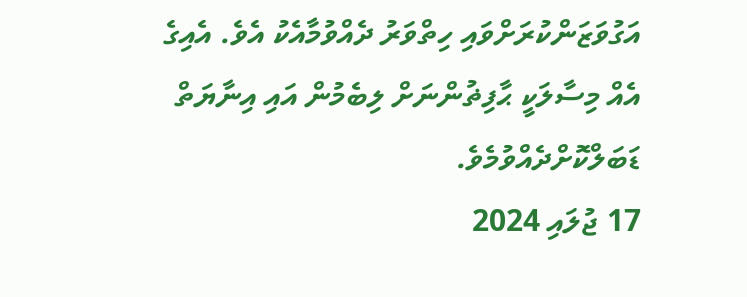އަގުވަޒަންކުރަށްވައި ހިތްވަރު ދެއްވުމާއެކު އެވެ. އެއިގެ އެއް މިސާލަކީ ޙާފިޡުންނަށް ލިބެމުން އައި އިނާޔަތް ޑަބަލްކޮށްދެއްވުމެވެ.
17 ޖުލައި 2024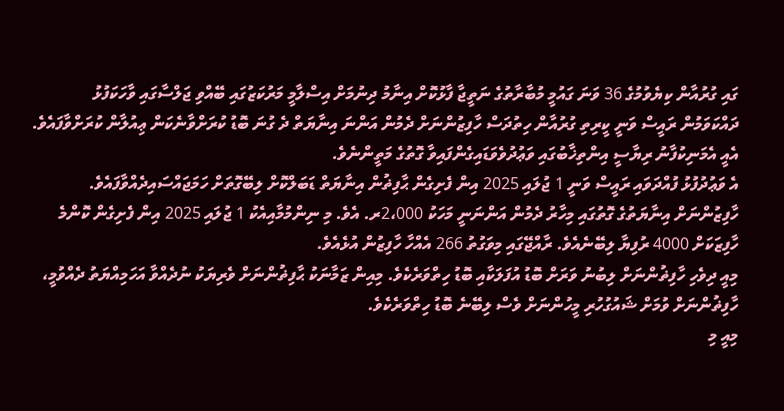ގައި ގުރުއާން ކިޔެވުމުގެ 36 ވަނަ ގައުމީ މުބާރާތުގެ ނަތީޖާ ފާޅުކޮށް އިނާމު ދިނުމަށް އިސްލާމީ މަރުކަޒުގައި ބޭއްވި ޖަލްސާގައި ވާހަކަފުޅު ދައްކަވަމުން ރައީސް ވަނީ ކީރިތި ގުރުއާން ހިތުދަސް ހާފިޒުންނަށް ދެމުން އަންނަ އިނާޔަތް ދެ ގުނަ ބޮޑު ކުރަށްވާނެކަން ޢިއުލާން ކުރަށްވާފައެވެ. އެއީ އެމަނިކުފާނު ރިޔާސީ އިންތިޚާބުގައި ވަޢުދުވެވަޑައިގެންފައިވާ ގޮތުގެ މަތީންނެވެ.
އެ ވަޢުދުފުޅު ފުއްދަވައި ރައީސް ވަނީ 1 ޖުލައި 2025 އިން ފެށިގެން ޙާފިޡުން އިނާޔަތް ޑަބަލްކޮށް ލިބޭގޮތަށް ހަމަޖައްސައިދެއްވާފައެވެ.
ހާފިޒުންނަށް އިނާޔަތުގެ ގޮތުގައި މިހާރު ދެމުން އަންނަނީ މަހަކު 2،000ރ. އެވެ. މި ނިންމުމާއިއެކު 1 ޖުލައި 2025 އިން ފެށިގެން ކޮންމެ ހާފިޒަކަށް 4000 ރުފިޔާ ލިބޭނެއެވެ. ރާއްޖޭގައި މިވަގުތު 266 އެއްހާ ހާފިޒުން އުޅެއެވެ.
މިއީ ދިވެހި ހާފިޡުންނަށް ލިބުނު ވަރަށް ބޮޑު އުފަލަކާއި ބޮޑު ހިތްވަރެކެވެ. މިއިން ޒަމާނަކު ޙާފިޡުންނަށް ވެރިޔަކު ނުދެއްވާ އަހަމިއްޔަތު ދެއްވުމީ، ހާފިޡުންނަށް ވުމަށް ޝައުގުހުރި މީހުންނަށް ވެސް ލިބޭނެ ބޮޑު ހިތްވަރެކެވެ.
މިއީ މި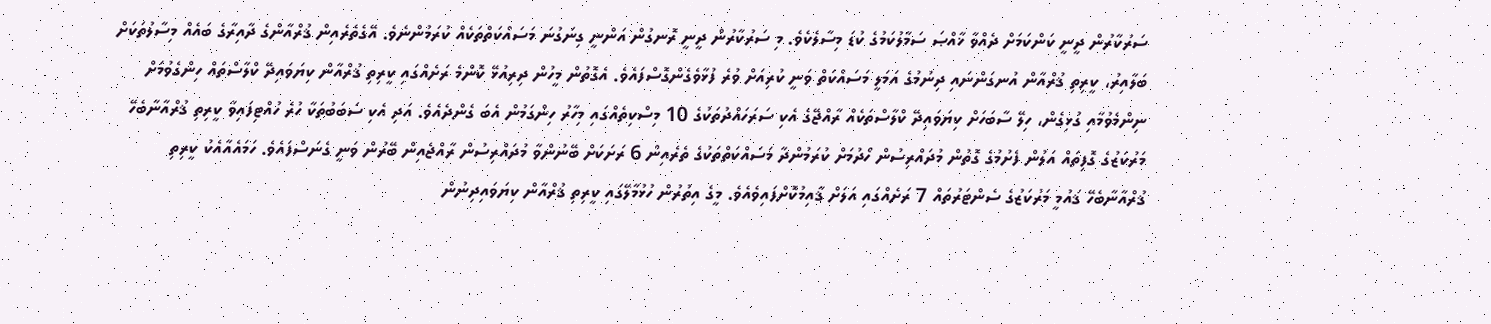ސަރުކާރުން ދީނީ ކަންކަމަށް ދެއްވާ ޚާއްޞަ ސަމާލުކަމުގެ ކުޑަ މިސާލެކެވެ. މި ސަރުކާރުން ދީނީ ރޮނގުން އަންނީ ގިނަގުނަ މަސައްކަތްތަކެއް ކުރަމުންނެވެ. އޭގެތެރެއިން ޤުރްއާންގެ ދާއިރާގެ ބައެއް މިސާލުތަކަށް ބަލާއިރު، ކީރިތި ޤުރްއާން އުނގަންނައި ދިނުމުގެ އަމަލީ މަސައްކަތް ވަނީ ކުރިއަށް ވުރެ ފުޅާވެގެންގޮސްފައެވެ. އެގޮތުން މީހުން ދިރިއުޅޭ ކޮންމެ ރަށެއްގައި ކީރިތި ޤުރްއާން ކިޔަވައިދޭ ކްލާސްތައް ހިންގެވުމަށް ނިންމެވުމާއި ގުޅިގެން، ހިލޭ ސާބަހަށް ކިޔަވައިދޭ ކްލާސްތަކެއް ރާއްޖޭގެ އެކި ސަރަހައްދުތަކުގެ 10 މިސްކިތެއްގައި މިހާރު ހިންގަމުން އެބަ ގެންދެއެވެ. އަދި އެކި ސަބަބުތަކާ ހުރެ ހުއްޓިފައިވާ ކީރިތި ޤުރްއާނާބެހޭ މަރުކަޒުގެ ގޮފިތައް އަލުން ފެށުމުގެ ގޮތުން މުދައްރިސުން ހޯދުމަށް ކުރަމުންދާ މަސައްކަތްތަކުގެ ތެރެއިން 6 ރަށަކަށް ބޭނުންވާ މުދައްރިސުން ރާއްޖެއިން ބޭރުން ވަނީ ގެނަސްފައެވެ. ހަމައެއާއެކު ކީރިތި ޤުރްއާނާބެހޭ ޤައުމީ މަރުކަޒުގެ ސެންޓަރުތައް 7 ރަށެއްގައި އަލަށް ޤާއިމުކޮށްފައިވެއެވެ. މީގެ އިތުރުން ހުޅުމާލޭގައި ކީރިތި ޤުރްއާން ކިޔަވައިދިނުން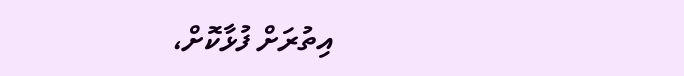އިތުރަށް ފުޅާކޮށް،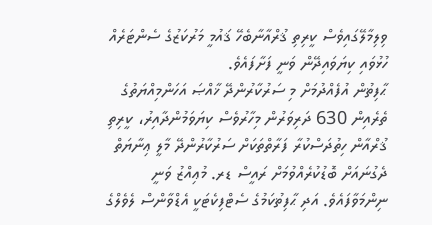ވިލިމާލޭގައިވެސް ކީރިތި ޤުރްއާނާބެހޭ ޤައުމީ މަރުކަޒުގެ ސެންޓަރެއް ހުޅުވައި ކިޔަވައިދޭން ވަނީ ފަށާފައެވެ.
ޙާފިޡުން އުފެއްދުމަށް މި ސަރުކާރުންދޭ ޚާއްޞަ އަހަންމިއްޔަތުގެ ތެރެއިން 630 ދަރިވަރުން މިހާރުވެސް ކިޔަވަމުންދާއިރު، ކީރިތި ޤުރްއާން ހިތުދަސްކުރާ ފަރާތްތަކަށް ސަރުކާރުންދޭ މާލީ ޢިނާޔަތް ދެގުނައަށް ބޮޑުކުރެއްވުމަށް ރައީސް ޑރ. މުޢިއްޒު ވަނީ ނިންމަވާފައެވެ. އަދި ޙާފިޡުކަމުގެ ސެޓްފިކެޓަކީ އެޑްވާންސް ލެވެލްގެ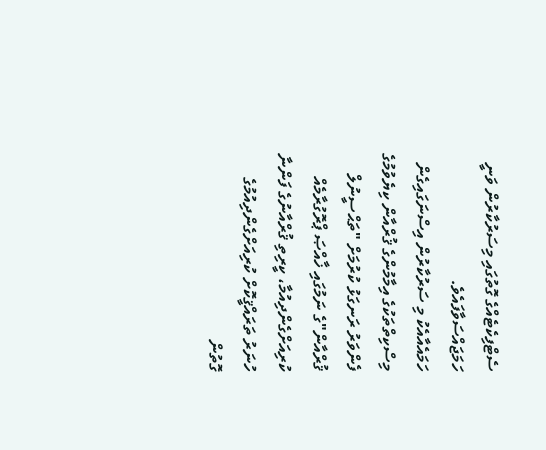ސެޓްފިކެޓެއްގެ ގޮތުގައި މިސަރުކާރުން ވަނީ ހަމަޖައްސަވާފައެވެ.
ހަމައެއާއެކު މި ސަރުކާރުން އިސްނަގައިގެން މިސްކިތްތަކުގެ އިމާމުންގެ ޤުރްއާން ކިޔެވުމުގެ ފެންވަރު ރަނގަޅު ކުރުމަށް "ތަޙްސީނުލް ޤުރްއާން"ގެ ނަމުގައި ޚާއްޞަ ޕްރޮގުރާމެއް ކުރިއަށްގެންދިއުމާ، ކީރިތި ޤުރްއާނުގެ ފަންނާ ހުނަރު ތަރައްޤީކޮށް ކުރިއަށްގެންދިއުމުގެ ގޮތުން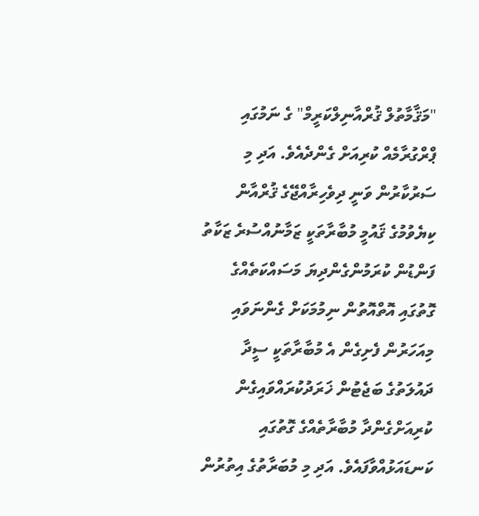"މަޤާމާތުލް ޤުރްއާނިލްކަރީމް" ގެ ނަމުގައި ޕްރްގުރާމެއް ކުރިއަށް ގެންދެއެވެ. އަދި މި ސަރުކާރުން ވަނީ ދިވެހިރާއްޖޭގެ ޤުރްއާން ކިޔެވުމުގެ ޤައުމީ މުބާރާތަކީ ޒަމާނުއްސުރެ ޒަކާތު ފަންޑުން ކުރަމުންގެންދިޔަ މަސައްކަތެއްގެ ގޮތުގައި އޮތްއޮތުން ނިމުމަކަށް ގެންނަވައި މިއަހަރުން ފެށިގެން އެ މުބާރާތަކީ ސީދާ ދައުލަތުގެ ބަޖެޓުން ޚަރަދުކުރައްވައިގެން ކުރިއަށްގެންދާ މުބާރާތެއްގެ ގޮތުގައި ކަނޑައަޅުއްވާފައެވެ. އަދި މި މުބަރާތުގެ އިތުރުން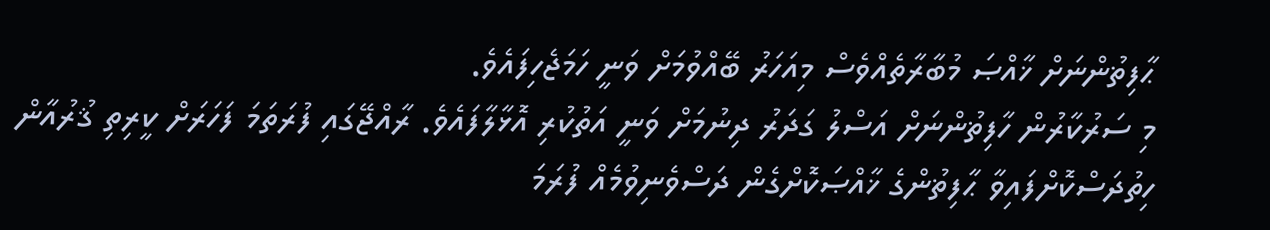ޙާފިޡުންނަށް ޚާއްޞަ މުބާރާތެއްވެސް މިއަހަރު ބޭއްވުމަށް ވަނީ ހަމަޖެހިފައެވެ.
މި ސަރުކާރުން ހާފިޡުންނަށް އަސްލު ގަދަރު ދިނުމަށް ވަނީ އަތުކުރި އޮޅާލާފައެވެ. ރާއްޖޭގައި ފުރަތަމަ ފަހަރަށް ކީރިތި ޤުރުއާން ހިތުދަސްކޮށްފައިވާ ޙާފިޡުންގެ ޚާއްޞަކޮށްގެން ދަސްވެނިވުމެއް ފުރަމަ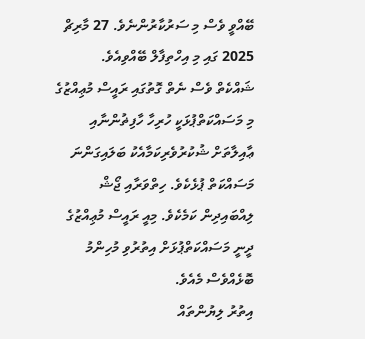ބޭއްވީ ވެސް މި ސަރުކާރުންނެވެ. 27 މާރިޗް 2025 ގައި މި އިހްތިފާލް ބޭއްވިއެވެ.
ޝައްކެތް ވެސް ނެތް ގޮތުގައި ރައީސް މުޢިއްޒުގެ މި މަސައްކަތްޕުޅަކީ ހުރިހާ ހާފިޡުންނާއި ޢާއިލާތަށް ޝުކުރުވެރިކަމާއެކު ބަލައިގަންނަ މަސައްކަތް ޕުޅެކެވެ. ހިތްވަރާއި ޖޯޝް ލިއްބައިދިން ކަމެކެވެ. މިއީ ރައީސް މުޢިއްޒުގެ ދީނީ މަސައްކަތްޕުޅަށް އިތުރުވި މުހިންމު ބޮޅެއްވެސް މެއެވެ.
އިތުރު ލިޔުންތައް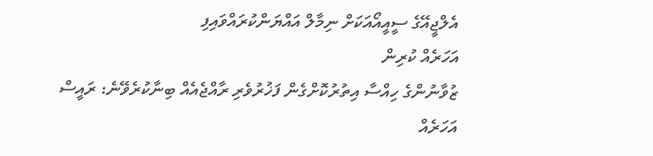އެލްޖީއޭގެ ސީއީއޯއަކަށް ނިމާލް އައްޔަންކުރައްވައިފި
އަހަރެއް ކުރިން
ޒުވާނުންގެ ހިއްސާ އިތުރުކޮށްގެން ފަޚުރުވެރި ރާއްޖެއެއް ބިނާކުރެވޭނެ: ރައީސް
އަހަރެއް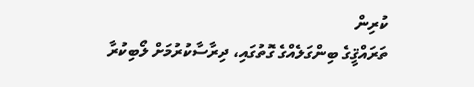ކުރިން
ތަރައްޤީގެ ބިންގަލެއްގެ ގޮތުގައި، ދިރާސާކުރުމަށް ލޯބިކުރާ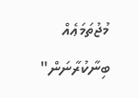މުޖުތަމަޢެއް ބިނާކުރާނަން"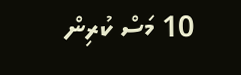10 މަސް ކުރިން